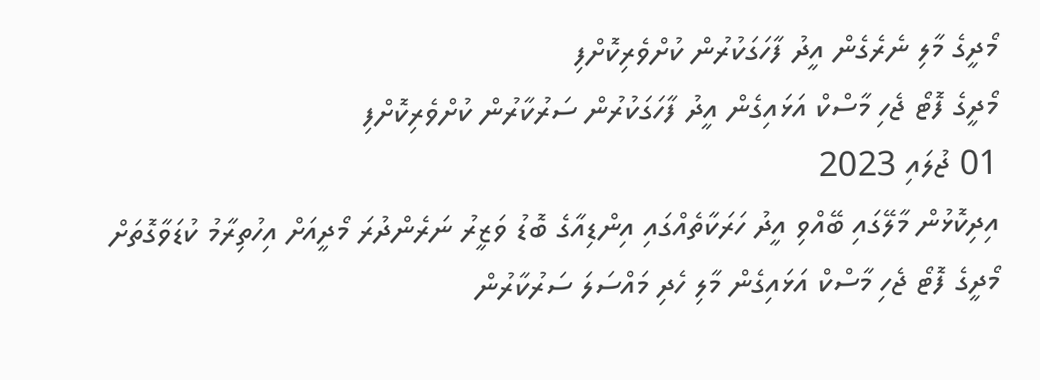މޯދީގެ މާލި ނެރެގެން އީދު ފާހަގަކުރުން ކުށްވެރިކޮށްފި
މޯދީގެ ފޮޓޯ ޖެހި މާސްކް އަޅައިގެން އީދު ފާހަގަކުރުން ސަރުކާރުން ކުށްވެރިކޮށްފި
01 ޖުލައި 2023
އިދިކޮޅުން މާލޭގައި ބޭއްވި އީދު ހަރަކާތެއްގައި އިންޑިއާގެ ބޮޑު ވަޒީރު ނަރެންދުރަ މޯދީއަށް އިހުތިރާމު ކުޑަވާގޮތަށް މޯދީގެ ފޮޓޯ ޖެހި މާސްކް އަޅައިގެން މާލި ހެދި މައްސަލަ ސަރުކާރުން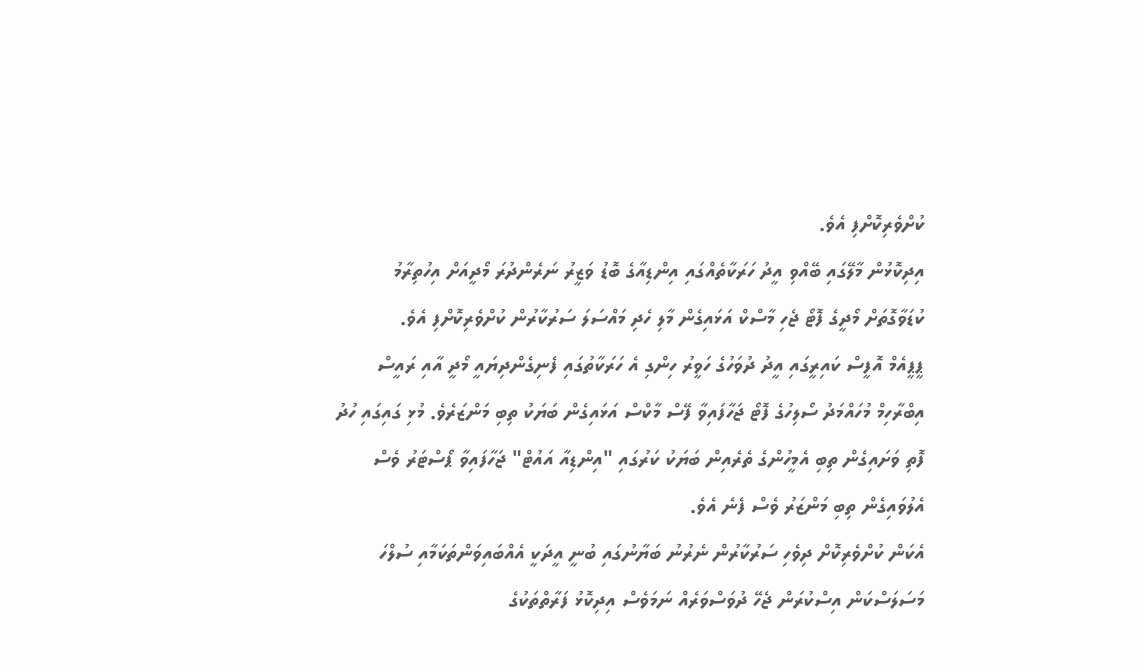ކުށްވެރިކޮށްފި އެވެ.
އިދިކޮޅުން މާލޭގައި ބޭއްވި އީދު ހަރަކާތެއްގައި އިންޑިއާގެ ބޮޑު ވަޒީރު ނަރެންދުރަ މޯދީއަށް އިހުތިރާމު ކުޑަވާގޮތަށް މޯދީގެ ފޮޓޯ ޖެހި މާސްކް އަޅައިގެން މާލި ހެދި މައްސަލަ ސަރުކާރުން ކުށްވެރިކޮށްފި އެވެ.
ޕީޕީއެމް އޮފީސް ކައިރީގައި އީދު ދުވަހުގެ ހަވީރު ހިންގި އެ ހަރަކާތުގައި ފެނިގެންދިޔައީ މޯދީ އާއި ރައީސް އިބްރާހިމް މުހައްމަދު ސޯލިހުގެ ފޮޓޯ ޖަހާފައިވާ ފޭސް މާކްސް އަޅައިގެން ބަޔަކު ތިބި މަންޒަރެވެ. މުޅި ގައިގައި ހުދު ފޮތި ވަށައިގެން ތިބި އެމީހުންގެ ތެރެއިން ބަޔަކު ކަރުގައި "އިންޑިއާ އައުޓް" ޖަހާފައިވާ ޕޯސްޓަރު ވެސް އެލުވައިގެން ތިބި މަންޒަރު ވެސް ފެނެ އެވެ.
އެކަން ކުށްވެރިކޮށް ދިވެހި ސަރުކާރުން ނެރުނު ބަޔާނުގައި ބުނީ އީދަކީ އެއްބައިވަންތަކަމާއި ސުލްހަ މަސަލަސްކަން އިސްކުރަން ޖެހޭ ދުވަސްވަރެއް ނަމަވެސް އިދިކޮޅު ފަރާތްތަކުގެ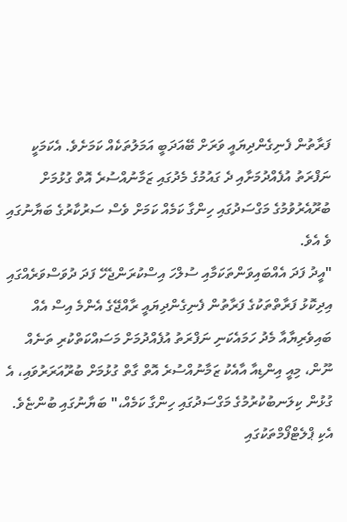ފަރާތުން ފެނިގެންދިޔައީ ވަރަށް ބޭއަދަބީ އަމަލުތަކެއް ކަމަށެވެ. އެކަމަކީ ނަފްރަތު އުފެއްދުމަށާއި ދެ ގައުމުގެ މެދުގައި ޒަމާނުއްސުރެ އޮތް ގުޅުމަށް ބުރޫއެރުވުމުގެ މަގްސަދުގައި ހިންގާ ކަމެއް ކަމަށް ވެސް ސަރުކާރުގެ ބަޔާނުގައި ވެ އެވެ.
"އީދު ފަދަ އެއްބައިވަންތަކަމާއި ސުލްހަ އިސްކުރަންޖެހޭ ފަދަ ދުވަސްވަރެއްގައި އިދިކޮޅު ފަރާތްތަކުގެ ފަރާތުން ފެނިގެންދިޔައީ ރާއްޖޭގެ އެންމެ އިސް އެއް ބައިވެރިޔާއާ މެދު ހަމައެކަނި ނަފްރަތު އުފެއްދުމަށް މަސައްކަތްކުރި ތަނެއް ނޫން، މިއީ އިންޑިއާ އާއެކު ޒަމާނުއްސުރެ އޮތް ގާތް ގުޅުމަށް ބުރޫއަރަރުވައި، އެ ގުޅުން ކިލަނބުކުރުމުގެ މަގްސަދުގައި ހިންގާ ކަމެއް،" ބަޔާނުގައި ބުންޏެވެ.
އެކި ޕްލެޓްފޯމްތަކުގައި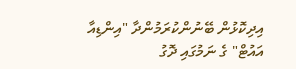އިދިކޮޅުން ބޭނުންކުރަމުންދާ "އިންޑިއާ އައުޓް" ގެ ނަމުގައި ދޮގު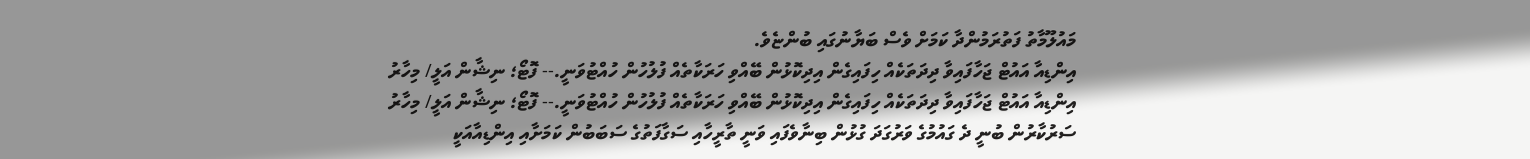މައުލޫމާތު ފަތުރަމުންދާ ކަމަށް ވެސް ބަޔާނުގައި ބުންޏެވެ.
އިންޑިއާ އައުޓް ޖަހާފައިވާ ދިދަތަކެއް ހިފައިގެން އިދިކޮޅުން ބޭއްވި ހަރަކާތެއް ފުލުހުން ހުއްޓުވަނީ.-- ފޮޓޯ؛ ނިޝާން އަލީ/ މިހާރު
އިންޑިއާ އައުޓް ޖަހާފައިވާ ދިދަތަކެއް ހިފައިގެން އިދިކޮޅުން ބޭއްވި ހަރަކާތެއް ފުލުހުން ހުއްޓުވަނީ.-- ފޮޓޯ؛ ނިޝާން އަލީ/ މިހާރު
ސަރުކާރުން ބުނީ ދެ ގައުމުގެ ވަރުގަދަ ގުޅުން ބިނާވެފައި ވަނީ ތާރީހާއި ސަގާފަތުގެ ސަބަބުން ކަމަށާއި އިންޑިއާއަކީ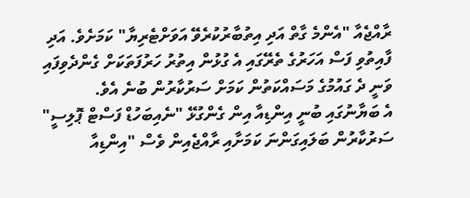ރާއްޖެއާ "އެންމެ ގާތް އަދި އިތުބާރުކުރެވޭ އަވަށްޓެރިޔާ" ކަމަށެވެ. އަދި ފާއިތުވި ފަސް އަހަރުގެ ތެރޭގައި އެ ގުޅުން އިތުރު ހަރުފަތަކަށް ގެންދެވިފައި ވަނީ ދެ ގައުމުގެ މަސައްކަތުން ކަމަށް ސަރުކާރުން ބުނެ އެވެ.
އެ ބަޔާނުގައި ބުނީ އިންޑިއާ އިން ގެންގުޅޭ "ނެއިބަހުޑް ފަސްޓް ޕޮލިސީ" ސަރުކާރުން ބަލައިގަންނަ ކަމަށާއި ރާއްޖެއިން ވެސް "އިންޑިއާ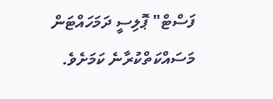ފަސްޓް" ޕޮލިސީ ދަމަހައްޓަން މަސައްކަތްކުރާނެ ކަމަށެވެ.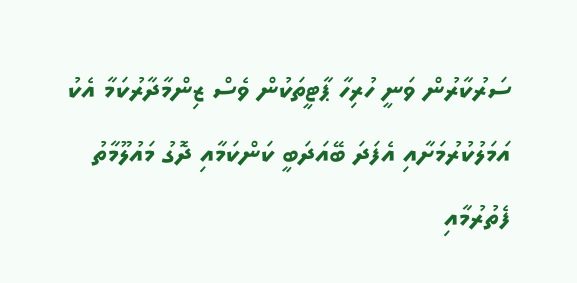ސަރުކާރުން ވަނީ ހުރިހާ ޕާޓީތަކުން ވެސް ޒިންމާދާރުކަމާ އެކު އަމަލުކުރުމަށާއި އެފަދަ ބޭއަދަބީ ކަންކަމާއި ދޮގު މައުލޫމާތު ފެތުރުމާއި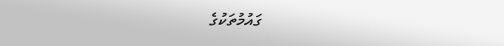ގައުމުތަކުގެ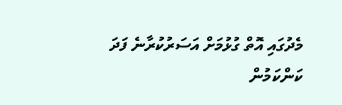މެދުގައި އޮތް ގުޅުމަށް އަސަރުކުރާނެ ފަދަ ކަންކަމުން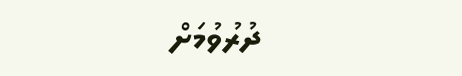ދުރުވުމަށް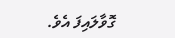ގޮވާލައިފަ އެވެ.